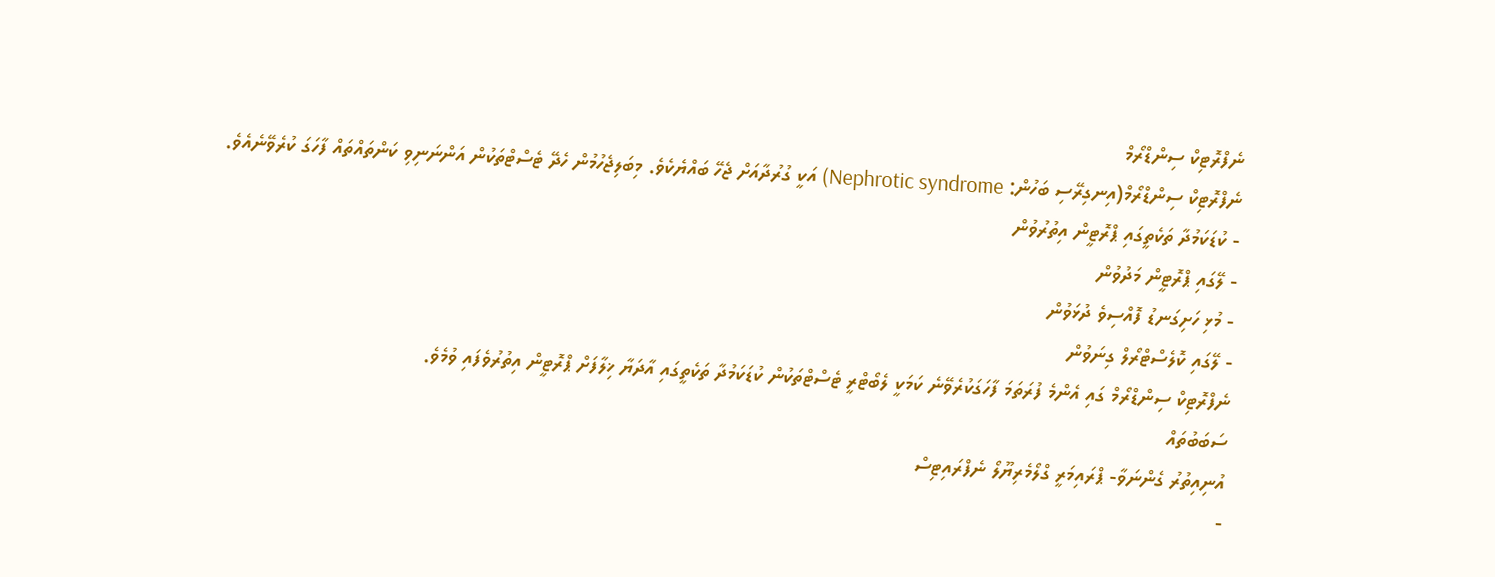ނެފްރޮޓިކް ސިންޑްރޯމް
ނެފްރޮޓިކް ސިންޑްރޯމް(އިނގިރޭސި ބަހުން: Nephrotic syndrome) އަކީ ގުރުދާއަށް ޖެހޭ ބައްޔެކެވެ. މިބަލިޖެހުމުން ހެދޭ ޓެސްޓްތަކުން އަންނަނިވި ކަންތައްތައް ފާހަގަ ކުރެވޭނެއެވެ.
- ކުޑަކަމުދާ ތަކެތީގައި ޕްރޮޓީން އިތުރުވުން
- ލޭގައި ޕްރޮޓީން މަދުވުން
- މުޅި ހަށިގަނޑު ފޮއްސިވެ ދުޅަވުން
- ލޭގައި ކޮލެސްޓްރޯލް ގިނަވުން
ނެފްރޮޓިކް ސިންޑްރޯމް ގައި އެންމެ ފުރަތަމަ ފާހަގަކުރެވޭނެ ކަމަކީ ލެބޯޓްރީ ޓެސްޓްތަކުން ކުޑަކަމުދާ ތަކެތީގައި އާދަޔާ ޚިލާފަށް ޕްރޮޓީން އިތުރުވެފައި ވުމެވެ.
ސަބަބުތައް
އުނިއިތުރު ގެންނަވާ- ޕްރައިމަރީ ގްލޯމެރިޔޫލޯ ނެފްރައިޓިސް
-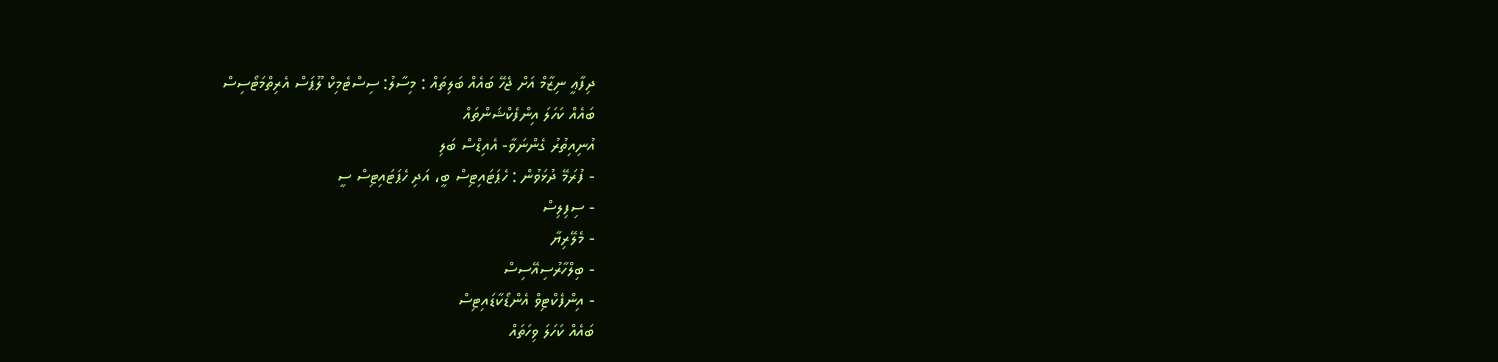ދިފާޢީ ނިޒާމް އަށް ޖެހޭ ބައެއް ބަލިތައް : މިސާލު: ސިސްޓެމިކް ލޫޕަސް އެރިތްމަޓޯސިސް
ބައެއް ކަހަލަ އިންފެކްޝަންތައް
އުނިއިތުރު ގެންނަވާ- އެއިޑްސް ބަލި
- ފުރަމޭ ދުޅަވުން : ހެޕަޓައިޓިސް ބީ، އަދި ހެޕަޓައިޓިސް ސީ
- ސިފިލިސް
- މެލޭރިޔާ
- ބިލްހާރުސިއޭސިސް
- އިންފެކްޓިވް އެންޑޯކާޑައިޓިސް
ބައެއް ކަހަލަ ވިހަތައް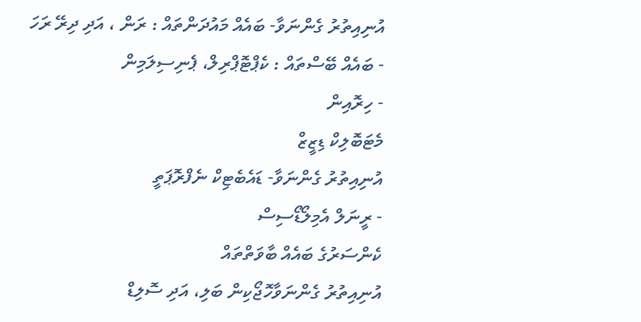އުނިއިތުރު ގެންނަވާ- ބައެއް މައުދަންތައް : ރަން ، އަދި ދިރޭ ރަހަ
- ބައެއް ބޭސްތައް : ކެޕްޓޮޕްރިލް، ޕެނިސިލަމިން
- ހިރޮއިން
މެޓަބޮލިކް ޑިޒީޒް
އުނިއިތުރު ގެންނަވާ- ޑައެބެޓިކް ނެފްރޮޕަތީ
- ރީނަލް އެމިލޯޑޯސިސް
ކެންސަރުގެ ބައެއް ބާވަތްތައް
އުނިއިތުރު ގެންނަވާހޮޖޯކިން ބަލި، އަދި ސޮލިޑް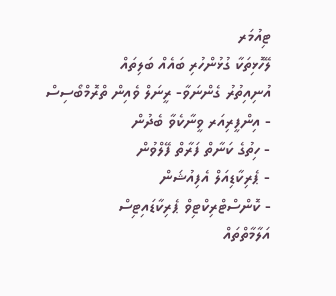ޓިއުމަރ
ލޭހޮޅިތަކާ ގުޅުންހުރި ބައެއް ބަލިތައް
އުނިއިތުރު ގެންނަވާ- ރީނަލް ވެއިން ތްރޮމްބޯސިސް
- އިންފީރިއަރ ވީނާކެވާ ބެދުން
- ހިތުގެ ކަނާތް ފަރާތް ފޭލްވުން
- ޕެރިކާޑިއަލް އެފިއުޝަން
- ކޮންސްޓްރިކްޓިވް ޕެރިކާޑައިޓިސް
އަލާމާތްތައް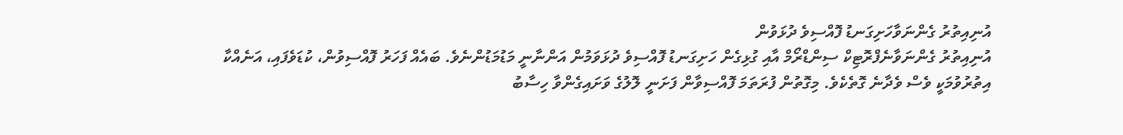އުނިއިތުރު ގެންނަވާހަށިގަނޑު ފޮއްސިވެ ދުޅަވުން
އުނިއިތުރު ގެންނަވާނެފްރޮޓިކް ސިންޑްރޯމް އާއި ގުޅިގެން ހަށިގަނޑު ފޮއްސިވެ ދުޅަވަމުން އަންނާނީ މަޑުމަޑުންނެވެ. ބައެއް ފަހަރު ފޮއްސިވުން، ކުޑަވެފައި، އަނެއްކާ އިތުރުވުމަކީ ވެސް ވެދާނެ ގޮތެކެވެ. މިގޮތުން ފުރަތަމަ ފޮއްސިވާން ފަށަނީ ލޮލުގެ ވަށައިގެންވާ ހިސާބު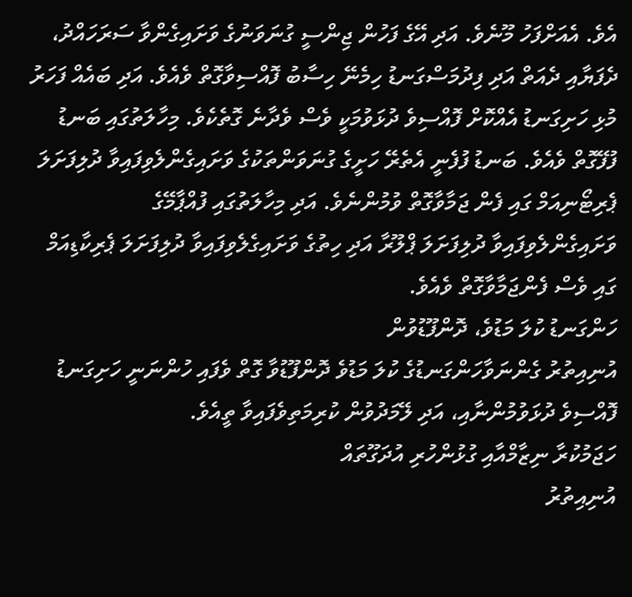އެވެ. އެއަށްފަހު މޫނެވެ. އަދި އޭގެ ފަހުން ޖިންސީ ގުނަވަނުގެ ވަށައިގެންވާ ސަރަހައްދު، ދެފަޔާއި ދެއަތް އަދި ފިދުމަސްގަނޑު ހިމެނޭ ހިސާބު ފޮއްސިވާގޮތް ވެއެވެ. އަދި ބައެއް ފަހަރު މުޅި ހަށިގަނޑު އެއްކޮށް ފޮއްސިވެ ދުޅަވުމަކީ ވެސް ވެދާނެ ގޮތެކެވެ. މިހާލަތުގައި ބަނޑު ފުފޭގޮތް ވެއެވެ. ބަނޑު ފުފެނީ އެތެރޭ ހަށީގެ ގުނަވަންތަކުގެ ވަށައިގެންލެވިފައިވާ ދުލިފަށަލަ ޕެރިޓޯނިއަމް ގައި ފެން ޖަމާވާގޮތް ވުމުންނެވެ. އަދި މިހާލަތުގައި ފުއްޕާމޭގެ ވަށައިގެންލެވިފައިވާ ދުލިފަށަލަ ޕްލޫރާ އަދި ހިތުގެ ވަށައިގެލެވިފައިވާ ދުލިފަށަލަ ޕެރިކާޑިއަމް ގައި ވެސް ފެންޖަމާވާގޮތް ވެއެވެ.
ހަންގަނޑު ކުލަ މަޑުވެ، ދޮންފޫޑުވުން
އުނިއިތުރު ގެންނަވާހަންގަނޑުގެ ކުލަ މަޑުވެ ދޮންފޫޑުވާ ގޮތް ވެފައި ހުންނަނީ ހަށިގަނޑު ފޮއްސިވެ ދުޅަވުމުންނާއި، އަދި ލޭމަދުވުން ކުރިމަތިވެފައިވާ ތީއެވެ.
ހަޖަމުކުރާ ނިޒާމްއާއި ގުޅުންހުރި އުދަގޫތައް
އުނިއިތުރު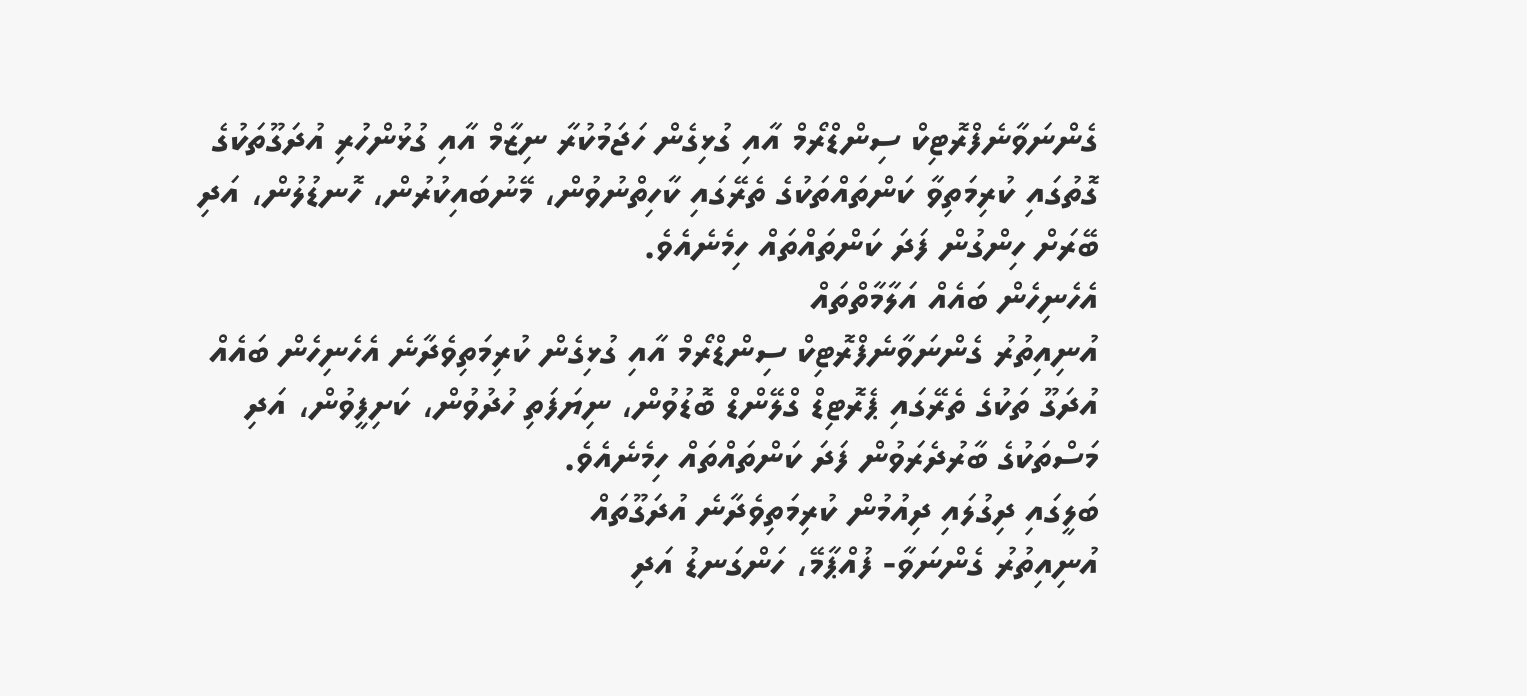ގެންނަވާނެފްރޮޓިކް ސިންޑްރޯމް އާއި ގުޅިގެން ހަޖަމުކުރާ ނިޒާމް އާއި ގުޅުންހުރި އުދަގޫތަކުގެ ގޮތުގައި ކުރިމަތިވާ ކަންތައްތަކުގެ ތެރޭގައި ކާހިތްނުވުން، މޭނުބައިކުރުން، ހޮނޑުލުން، އަދި ބޭރަށް ހިންގުން ފަދަ ކަންތައްތައް ހިމެނެއެވެ.
އެހެނިހެން ބައެއް އަލާމާތްތައް
އުނިއިތުރު ގެންނަވާނެފްރޮޓިކް ސިންޑްރޯމް އާއި ގުޅިގެން ކުރިމަތިވެދާނެ އެހެނިހެން ބައެއް އުދަގޫ ތަކުގެ ތެރޭގައި ޕެރޮޓިޑް ގްލޭންޑް ބޮޑުވުން، ނިޔަފަތި ހުދުވުން، ކަށިފީވުން، އަދި މަސްތަކުގެ ބާރުދެރަވުން ފަދަ ކަންތައްތައް ހިމެނެއެވެ.
ބަލީގައި ދިގުލައި ދިއުމުން ކުރިމަތިވެދާނެ އުދަގޫތައް
އުނިއިތުރު ގެންނަވާ- ފުއްޕާމޭ، ހަންގަނޑު އަދި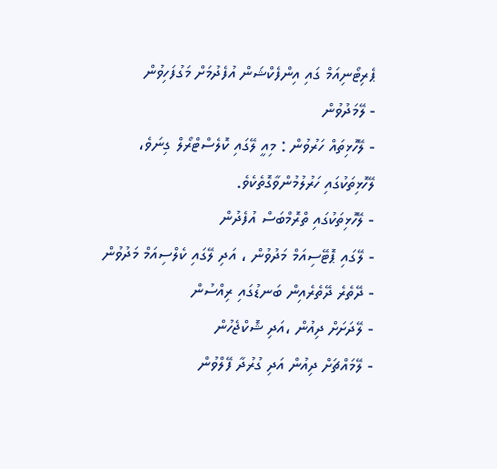ޕެރިޓޯނިއަމް ގައި އިންފެކްޝަން އުފެދުމަށް މަގުފަހިވުން
- ލޭމަދުވުން
- ލޭހޮޅިތައް ހަރުވުން : މިއީ ލޭގައި ކޮލެސްޓްރޯލް ގިނަވެ، ލޭހޮޅިތަކުގައި ހަރުލުމުންވާގޮތެކެވެ.
- ލޭހޮޅިތަކުގައި ތްރޮމްބަސް އުފެދުން
- ލޭގައި ޕޮޓޭސިއަމް މަދުވުން ، އަދި ލޭގައި ކެލްސިއަމް މަދުވުން
- ދޭތެރެ ދޭތެރެއިން ބަނޑުގައި ރިއްސުން
- ލޭދަށަށް ދިއުން ،އަދި ޝޮކްޖެހުން
- ލޭމައްޗަށް ދިއުން އަދި ގުރުދާ ފޭލްވުން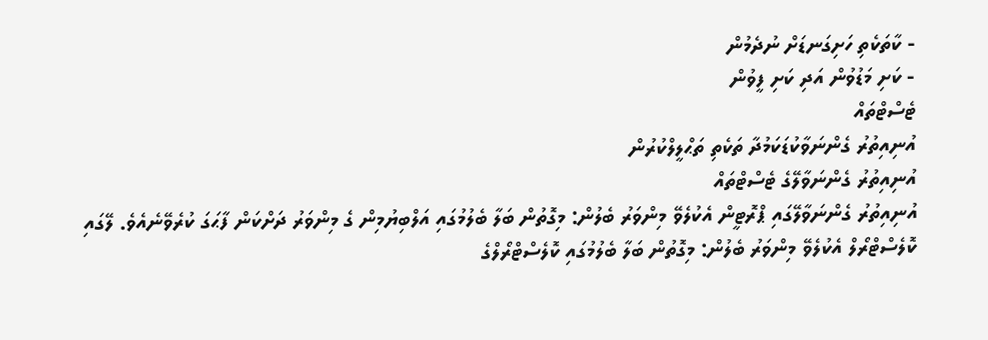- ކާތަކެތި ހަށިގަނޑަށް ނުދެމުން
- ކަށި މަޑުވުން އަދި ކަށި ފީވުން
ޓެސްޓްތައް
އުނިއިތުރު ގެންނަވާކުޑަކަމުދާ ތަކެތި ތަޙްލީލްކުރުން
އުނިއިތުރު ގެންނަވާލޭގެ ޓެސްޓްތައް
އުނިއިތުރު ގެންނަވާލޭގައި ޕްރޮޓީން އެކުލެވޭ މިންވަރު ބެލުން: މިގޮތުން ބަލާ ބެލުމުގައި އަލްބިޔުމިން ގެ މިންވަރު ދަށްކަން ފާޙަގަ ކުރެވޭނެއެވެ. ލޭގައި ކޮލެސްޓްރޯލް އެކުލެވޭ މިންވަރު ބެލުން: މިގޮތުން ބަލާ ބެލުމުގައި ކޮލެސްޓްރޯލްގެ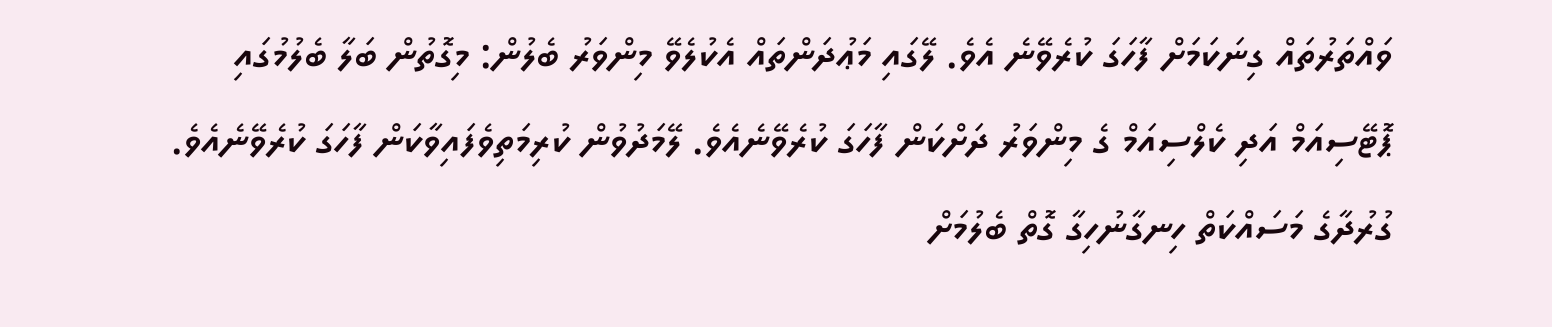ވައްތަރުތައް ގިނަކަމަށް ފާހަގަ ކުރެވޭނެ އެވެ. ލޭގައި މަޢުދަންތައް އެކުލެވޭ މިންވަރު ބެލުން: މިގޮތުން ބަލާ ބެލުމުގައި ޕޮޓޭސިއަމް އަދި ކެލްސިއަމް ގެ މިންވަރު ދަށްކަން ފާހަގަ ކުރެވޭނެއެވެ. ލޭމަދުވުން ކުރިމަތިވެފައިވާކަން ފާހަގަ ކުރެވޭނެއެވެ. ގުރުދާގެ މަސައްކަތް ހިނގާނުހިގާ ގޮތް ބެލުމަށް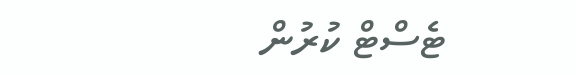ޓެސްޓް ކުރުން